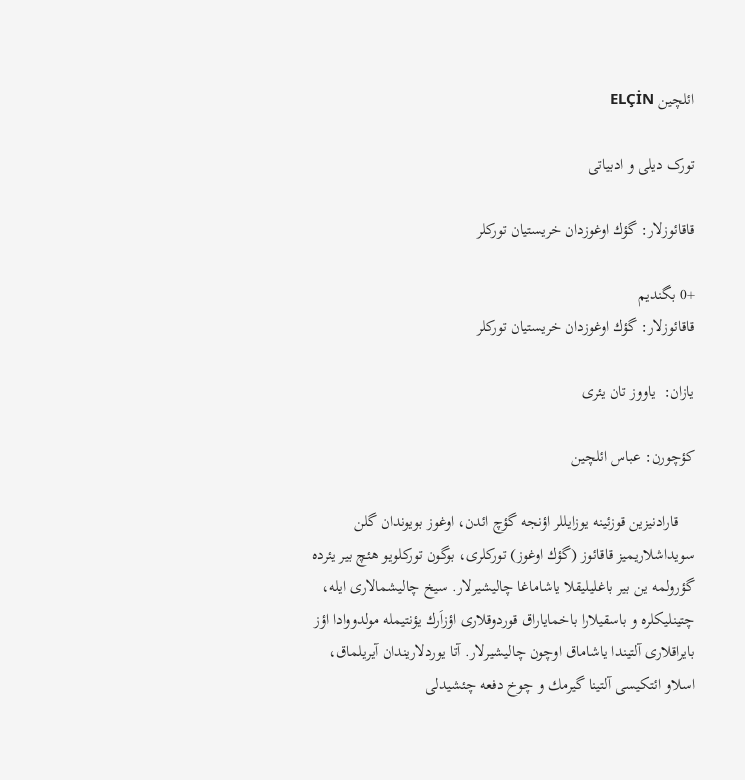ائلچین ELÇİN

تورک دیلی و ادبیاتی

قاقائوزلار: گؤك اوغوزدان خریستیان توركلر

+0 بگندیم
قاقائوزلار: گؤك اوغوزدان خریستیان توركلر

یازان:  یاووز تان یئری

كؤچورن: عباس ائلچین

    قارادنیزین قوزئینه یوزایللر اؤنجه گؤچ ائدن، اوغوز بویوندان گلن سویداشلاریمیز قاقائوز (گؤك اوغوز) توركلری، بوگون توركلویو هئچ بیر یئرده گؤرولمه ین بیر باغلیلیقلا یاشاماغا چالیشیرلار. سیخ چالیشمالاری ایله، چتینلیكلره و باسقیلارا باخمایاراق قوردوقلاری اؤزاَرك یؤنتیمله مولدووادا اؤز بایراقلاری آلتیندا یاشاماق اوچون چالیشیرلار. آتا یوردلاریندان آیریلماق، اسلاو ائتكیسی آلتینا گیرمك و چوخ دفعه چئشیدلی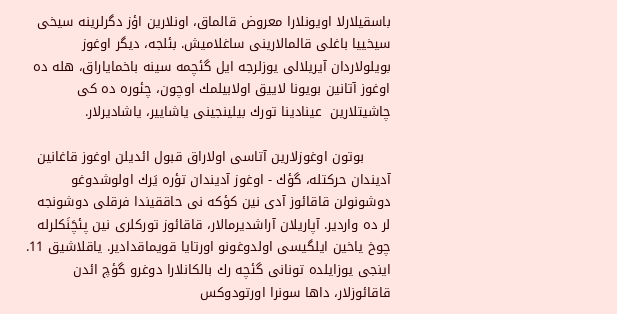باسقیلارلا اویونلارا معروض قالماق، اونلارین اؤز دگرلرینه سیخی سیخییا باغلی قالمالارینی ساغلامیش. بئلجه، دیگر اوغوز بویلولاردان آیریلالی یوزلرجه ایل گئچمه سینه باخمایاراق، هله ده اوغوز آتانین بویونا لاییق اولابیلمك اوچون، چئوره ده كی  چاشیتلارین  عینادینا تورك بیلینجینی یاشاییر، یاشادیرلار.

      بوتون اوغوزلارین آتاسی اولاراق قبول ائدیلن اوغوز قاغانین آدیندان حركتله، گؤك - اوغوز آدیندان تؤره یَرك اولوشدوغو دوشونولن قاقائوز آدی نین كؤكه نی حاققیندا فرقلی دوشونجه لر ده واردیر. آپاریلان آراشدیرمالار، قاقائوز توركلری نین پئچَنَكلرله چوخ یاخین ایلگیسی اولدوغونو اورتایا قویماقدادیر. یاقلاشیق 11. اینجی یوزایلده تونانی گئچه رك بالكانلارا دوغرو گؤچ ائدن قاقائوزلار، داها سونرا اورتودوكس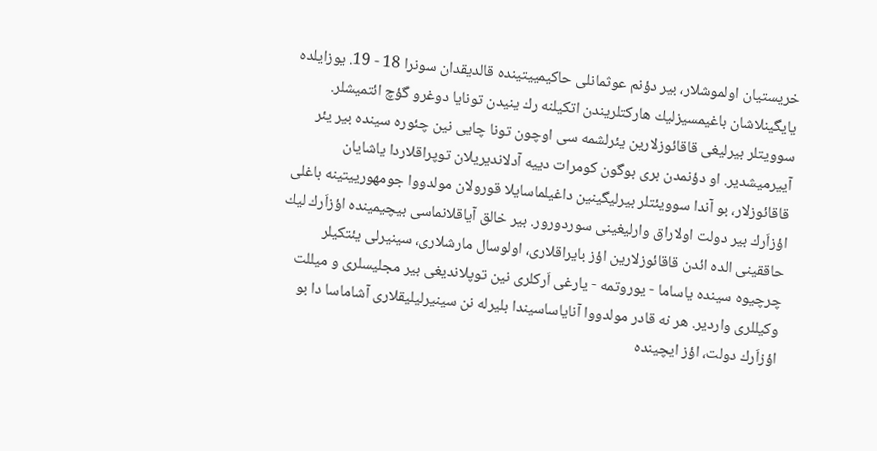خریستیان اولموشلار، بیر دؤنم عوثمانلی حاكیمییتینده قالدیقدان سونرا 18 - 19. یوزایلده یایگینلاشان باغیمسیزلیك هاركتلریندن اتكیلنه رك ینیدن تونایا دوغرو گؤچ ائتمیشلر. سوویتلر بیرلیغی قاقائوزلارین یئرلشمه سی اوچون تونا چایی نین چئوره سینده بیر یئر آییرمیشدیر. او دؤنمدن بری بوگون كومرات دییه آدلاندیریلان توپراقلاردا یاشایان قاقائوزلار، بو آندا سوویئتلر بیرلیگی‍نین داغیلماسایلا قورولان مولدووا جومهورییتینه باغلی  اؤزاَرك بیر دولت اولاراق وارلیغینی سوردورور. بیر خالق آیاقلانماسی بیچیمینده اؤزاَرك لیك حاققینی الده ائدن قاقائوزلارین اؤز بایراقلاری، اولوسال مارشلاری، سینیرلی یئتكیلر چرچیوه سینده یاساما - یوروتمه - یارغی اَركلری نین توپلاندیغی بیر مجلیسلری و میللت وكیللری واردیر. هر نه قادر مولدووا آنایاساسیندا بلیرله نن سینیرلیلیقلاری آشاماسا دا بو اؤزاَرك دولت، اؤز ایچینده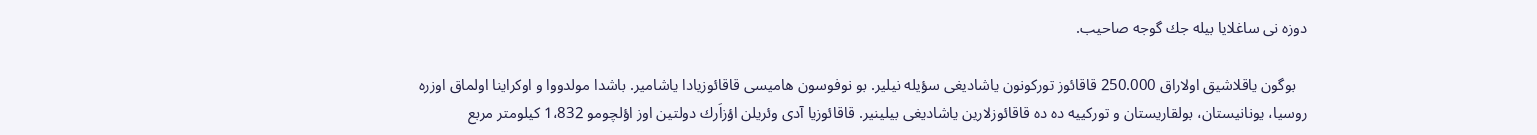دوزه نی ساغلایا بیله جك گوجه صاحیب.

   بوگون یاقلاشیق اولاراق 250.000 قاقائوز توركونون یاشادیغی سؤیله نیلیر. بو نوفوسون هامیسی قاقائوزیادا یاشامیر. باشدا مولدووا و اوكراینا اولماق اوزره روسیا، یونانیستان، بولقاریستان و توركییه ده ده قاقائوزلارین یاشادیغی بیلینیر. قاقائوزیا آدی وئریلن اؤزاَرك دولتین اوز اؤلچومو 1،832 كیلومتر مربع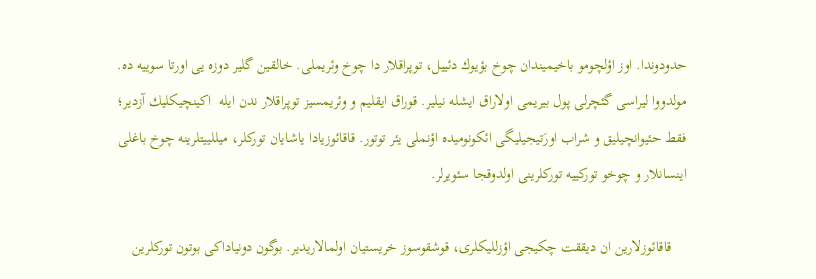حدودوندا. اوز اؤلچومو باخیمیندان چوخ بؤیوك دئییل، توپراقلار دا چوخ وئریملی. خالقین گلیر دوزه یی اورتا سوییه ده. مولدووا لیراسی گئچرلی پول بیریمی اولاراق ایشله نیلیر. قوراق ایقلیم و وئریمسیز توپراقلار ندن ایله  اكینچیكلیك آزدیر؛ فقط حئیوانچیلیق و شراب اورَتیجیلیگی ائكونومیده اؤنملی یئر توتور. قاقائوزیادا یاشایان توركلر، میللییتلرینه چوخ باغلی اینسانلار و چوخو توركییه توركلرینی اولدوقجا سئویرلر.

    قاقائوزلارین ان دیققت چكیجی اؤزللیكلری، قوشقوسوز خریستیان اولمالاریدیر. بوگون دونیاداكی بوتون توركلرین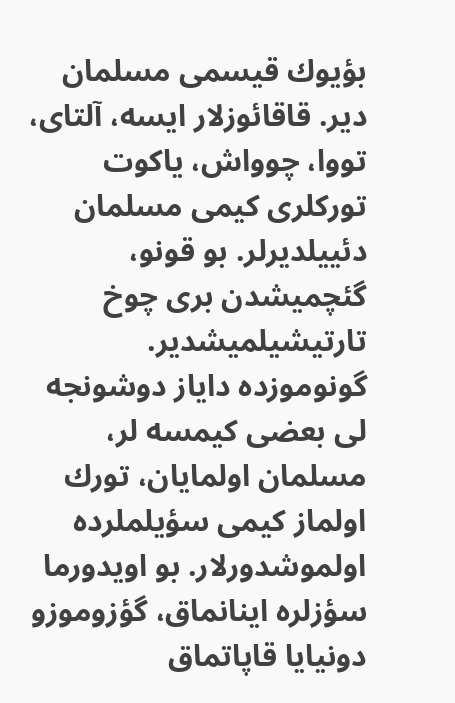بؤیوك قیسمی مسلمان دیر. قاقائوزلار ایسه، آلتای، تووا، چوواش، یاكوت توركلری كیمی مسلمان دئییلدیرلر. بو قونو، گئچمیشدن بری چوخ تارتیشیلمیشدیر. گونوموزده دایاز دوشونجه لی بعضی كیمسه لر، مسلمان اولمایان، تورك اولماز كیمی سؤیلملرده اولموشدورلار. بو اویدورما سؤزلره اینانماق، گؤزوموزو دونیایا قاپاتماق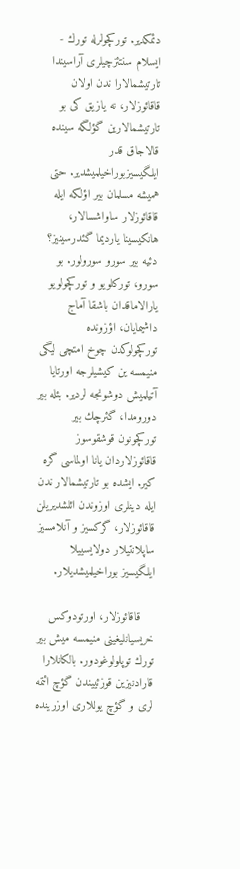دئمكدیر. توركچولرله تورك - ایسلام سنتئزچیلری آراسیندا تارتیشمالارا ندن اولان قاقائوزلار، نه یازیق كی بو تارتیشمالارین گؤلگه سینده قالاجاق قدر ایلگیسیزبوراخیلمیشدیر. حتی همیشه مسلمان بیر اؤلكه ایله قاقائوزلار ساواشسالار، هانكیسینا یاردیما گئدرسینیز؟ دئیه بیر سورو سورولور. بو سورو، توركلویو و توركچولویو یارالاماقدان باشقا آماج داشیمایان، اؤزونده توركچولوكدن چوخ امتچی لیگی منیمسه ین كیشیلرجه اورتایا آتیلمیش دوشونجه لردیر. بئله بیر دورومدا، گئرچك بیر توركچونون قوشقوسوز قاقائوزلاردان یانا اولماسی گره كیر. ایشده بو تارتیشمالار ندن ایله دینلری اوزوندن ائلشدیریلن قاقائوزلار، گركسیز و آنلامسیز ساپلانتیلار دولایسییلا ایلگیسیز بوراخیلمیشدیلار.

    قاقائوزلار، اورتودوكس خریسیانلیغینی منیمسه میش بیر تورك توپلولوغودور. بالكانلارا قارادنیزین قوزئییندن گؤچ ائتمه لری و گؤچ یوللاری اوزرینده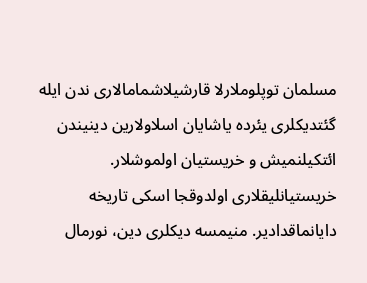مسلمان توپلوملارلا قارشیلاشمامالاری ندن ایله گئتدیكلری یئرده یاشایان اسلاولارین دینیندن ائتكیلنمیش و خریستیان اولموشلار. خریستیانلیقلاری اولدوقجا اسكی تاریخه دایانماقدادیر. منیمسه دیكلری دین، نورمال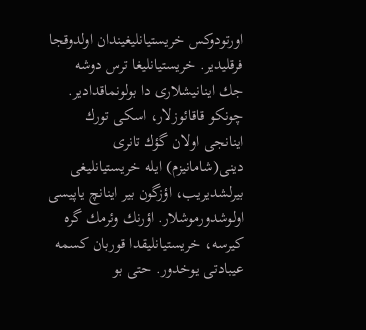اورتودوكس خریستیانلیغیندان اولدوقجا فرقلیدیر. خریستیانلیغا ترس دوشه جك اینانیشلاری دا بولونماقدادیر. چونكو قاقائوزلار، اسكی تورك اینانجی اولان گؤك تانری دینی(شامانیزم) ایله خریستیانلیغی بیرلشدیریب، اؤزگون بیر اینانچ یاپیسی اولوشدورموشلار. اؤرنك وئرمك گره كیرسه، خریستیانلیقدا قوربان كسمه عیبادتی یوخدور. حتی بو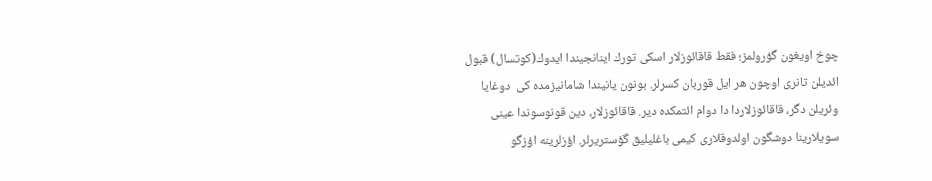چوخ اویغون گؤرولمز؛ فقط قاقائوزلار اسكی تورك اینانجیندا ایدوك(كوتسال) قبول ائدیلن تانری اوچون هر ایل قوربان كسرلر. بونون یانیندا شامانیزمده كی  دوغایا وئریلن دگر، قاقائوزلاردا دا دوام ائتمكده دیر. قاقائوزلار، دین قونوسوندا عینی سویلارینا دوشگون اولدوقلاری كیمی باغلیلیق گؤستریرلر. اؤزلرینه اؤزگو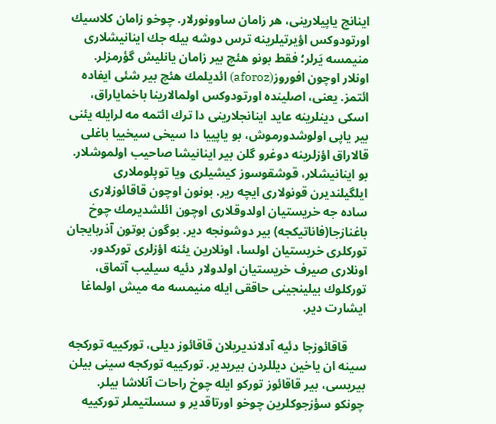اینانج یاپیلارینی، هر زامان ساوونورلار. چوخو زامان كلاسیك اورتودوكس اؤیرتیلرینه ترس دوشه بیله جك اینانیشلاری منیمسه یَرلر؛ فقط بونو هئچ بیر زامان یانلیش گؤرمزلر. اونلار اوچون افوروز(aforoz) ائدیلمك هئچ بیر شئی ایفاده ائتمز. یعنی، اصلینده اورتودوكس اولمالارینا باخمایاراق، اسكی دینلرینه عاید اینانجلارینی دا ترك ائتمه مه لرایله یئنی بیر یاپی اولوشدورموش، بو یاپییا دا سیخی سیخییا باغلی قالاراق اؤزلرینه دوغرو گلن بیر اینانیشا صاحیب اولموشلار. بو اینانیشلار، قوشقوسوز كیشیلری ویا توپلوملاری ایلگیلندیرن قونولاری ایچه ریر. بونون اوچون قاقائوزلاری ساده جه خریستیان اولدوقلاری اوچون ائلشدیرمك چوخ باغنازجا(فاناتیكجه) بیر دوشونجه دیر. بوگون بوتون آذربایجان توركلری خریستیان اولسا، اونلارین یئنه اؤزلری توركدور. اونلاری صیرف خریستیان اولدولار دئیه سیلیب آتماق، توركلوك بیلینجینی حاققی ایله منیمسه مه میش اولماغا ایشارت دیر.

      قاقائوزجا دئیه آدلاندیریلان قاقائوز دیلی، توركییه توركجه سینه ان یاخین دیللردن بیریدیر. توركییه توركجه سینی بیلن بیریسی، بیر قاقائوز توركو ایله چوخ راحات آنلاشا بیلر. چونكو سؤزجوكلرین چوخو اورتاقدیر و سسلتیملر توركییه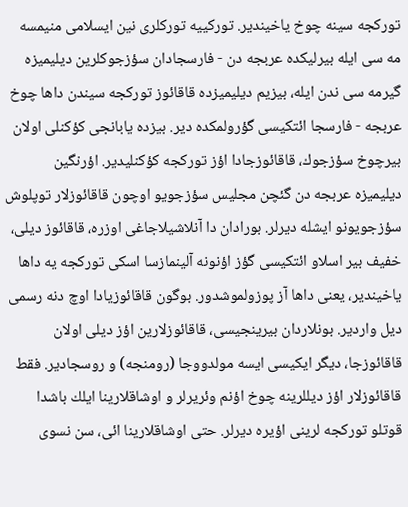توركجه سینه چوخ یاخیندیر. توركییه توركلری نین ایسلامی منیمسه مه سی ایله بیرلیكده عربجه دن - فارسجادان سؤزجوكلرین دیلیمیزه گیرمه سی ندن ایله، بیزیم دیلیمیزده قاقائوز توركجه سیندن داها چوخ عربجه - فارسجا ائتكیسی گؤرولمكده دیر. بیزده یابانجی كؤكنلی اولان بیرچوخ سؤزجوك، قاقائوزجادا اؤز توركجه كؤكنلیدیر. اؤرنگین دیلیمیزه عربجه دن گئچن مجلیس سؤزجویو اوچون قاقائوزلار توپلوش سؤزجویونو ایشله دیرلر. بورادان دا آنلاشیلاجاغی اوزره، قاقائوز دیلی، خفیف بیر اسلاو ائتكیسی گؤز اؤنونه آلینمازسا اسكی توركجه یه داها یاخیندیر، یعنی داها آز پوزولموشدور. بوگون قاقائوزیادا اوچ دنه رسمی دیل واردیر. بونلاردان بیرینجیسی، قاقائوزلارین اؤز دیلی اولان قاقائوزجا، دیگر ایكیسی ایسه مولدووجا (رومنجه) و روسجادیر. فقط قاقائوزلار اؤز دیللرینه چوخ اؤنم وئریرلر و اوشاقلارینا ایلك باشدا قوتلو توركجه لرینی اؤیره دیرلر. حتی اوشاقلارینا ائی، سن نسوی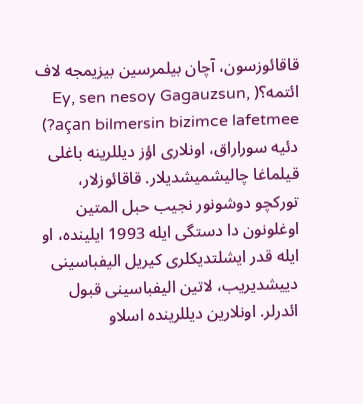قاقائوزسون، آچان بیلمرسین بیزیمجه لاف ائتمه؟( Ey, sen nesoy Gagauzsun, açan bilmersin bizimce lafetmee?) دئیه سوراراق، اونلاری اؤز دیللرینه باغلی قیلماغا چالیشمیشدیلار. قاقائوزلار، توركچو دوشونور نجیب حبل المتین اوغلونون دا دستگی ایله 1993 ایلینده، او ایله قدر ایشلتدیكلری كیریل الیفباسینی دییشدیریب، لاتین الیفباسینی قبول ائدرلر. اونلارین دیللرینده اسلاو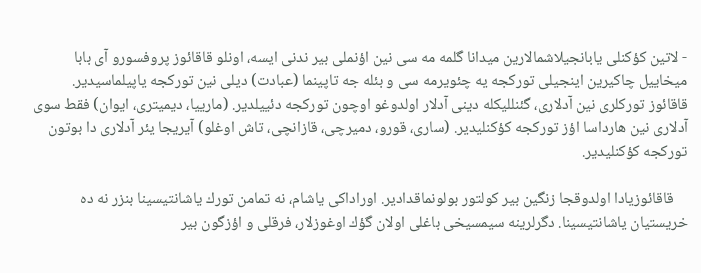- لاتین كؤكنلی یابانجیلاشمالارین میدانا گلمه مه سی نین اؤنملی بیر ندنی ایسه، اونلو قاقائوز پروفسورو آی بابا میخاییل چاكیرین اینجیلی توركجه یه چئویرمه سی و بئله جه تاپینما (عبادت) دیلی نین توركجه یاپیلماسیدیر. قاقائوز توركلری نین آدلاری، گئنللیكله دینی آدلار اولدوغو اوچون توركجه دئییلدیر. (مارییا، دیمیتری، ایوان) فقط سوی آدلاری نین هارداسا اؤز توركجه كؤكنلیدیر. (ساری، قورو، دمیرچی، قازانچی، تاش اوغلو) آیریجا یئر آدلاری دا بوتون توركجه كؤكنلیدیر.

    قاقائوزیادا اولدوقجا زنگین بیر كولتور بولونماقدادیر. اوراداكی یاشام، نه تمامن تورك یاشانتیسینا بنزر نه ده خریستیان یاشانتیسینا. دگرلرینه سیمسیخی باغلی اولان گؤك اوغوزلار، فرقلی و اؤزگون بیر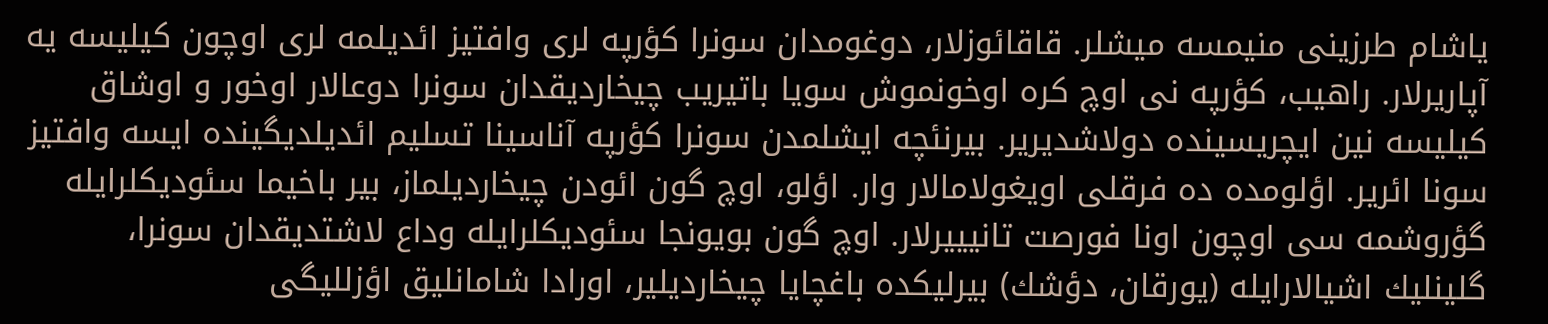یاشام طرزینی منیمسه میشلر. قاقائوزلار، دوغومدان سونرا كؤرپه لری وافتیز ائدیلمه لری اوچون كیلیسه یه آپاریرلار. راهیب، كؤرپه نی اوچ كره اوخونموش سویا باتیریب چیخاردیقدان سونرا دوعالار اوخور و اوشاق كیلیسه نین ایچریسینده دولاشدیریر. بیرنئچه ایشلمدن سونرا كؤرپه آناسینا تسلیم ائدیلدیگینده ایسه وافتیز سونا ائریر. اؤلومده ده فرقلی اویغولامالار وار. اؤلو، اوچ گون ائودن چیخاردیلماز، بیر باخیما سئودیكلرایله گؤروشمه سی اوچون اونا فورصت تانیییرلار. اوچ گون بویونجا سئودیكلرایله وداع لاشتدیقدان سونرا، گلینلیك اشیالارایله (یورقان، دؤشك) بیرلیكده باغچایا چیخاردیلیر، اورادا شامانلیق اؤزللیگی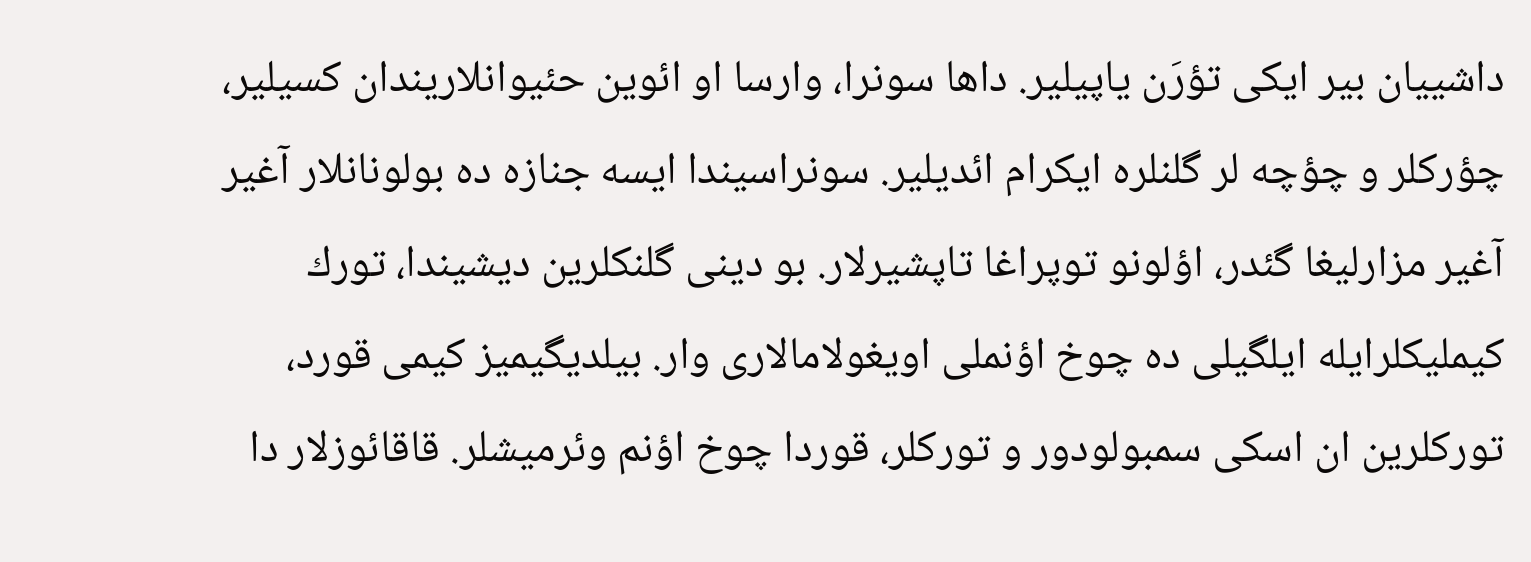داشییان بیر ایكی تؤرَن یاپیلیر. داها سونرا، وارسا او ائوین حئیوانلاریندان كسیلیر، چؤركلر و چؤچه لر گلنلره ایكرام ائدیلیر. سونراسیندا ایسه جنازه ده بولونانلار آغیر آغیر مزارلیغا گئدر، اؤلونو توپراغا تاپشیرلار. بو دینی گلنكلرین دیشیندا، تورك كیملیكلرایله ایلگیلی ده چوخ اؤنملی اویغولامالاری وار. بیلدیگیمیز كیمی قورد، توركلرین ان اسكی سمبولودور و توركلر، قوردا چوخ اؤنم وئرمیشلر. قاقائوزلار دا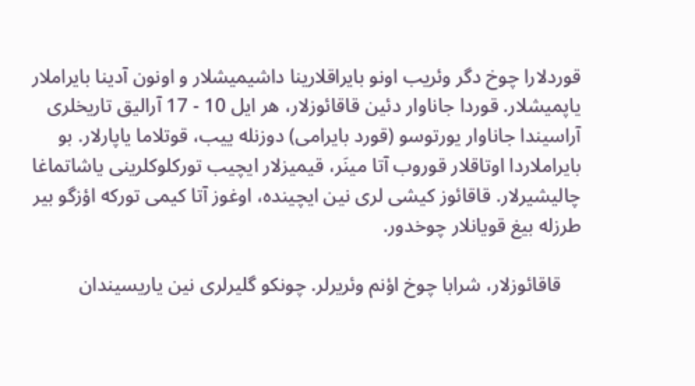قوردلارا چوخ دگر وئریب اونو بایراقلارینا داشیمیشلار و اونون آدینا بایراملار یاپمیشلار. قوردا جاناوار دئین قاقائوزلار، هر ایل 10 - 17 آرالیق تاریخلری آراسیندا جاناوار یورتوسو (قورد بایرامی) دوزنله ییب، قوتلاما یاپارلار. بو بایراملاردا اوتاقلار قوروب آتا مینَر، قیمیزلار ایچیب توركلوكلرینی یاشاتماغا چالیشیرلار. قاقائوز كیشی لری نین ایچینده، اوغوز آتا كیمی توركه اؤزگو بیر طرزله بیغ قویانلار چوخدور.

    قاقائوزلار، شرابا چوخ اؤنم وئریرلر. چونكو گلیرلری نین یاریسیندان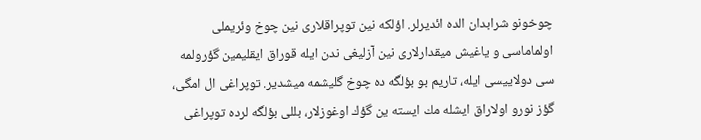چوخونو شرابدان الده ائدیرلر. اؤلكه نین توپراقلاری نین چوخ وئریملی اولماماسی و یاغیش میقدارلاری نین آزلیغی ندن ایله قوراق ایقلیمین گؤرولمه سی دولاییسی ایله، تاریم بو بؤلگه ده چوخ گلیشمه میشدیر. توپراغی ال امگی، گؤز نورو اولاراق ایشله مك ایسته ین گؤك اوغوزلار، بللی بؤلگه لرده توپراغی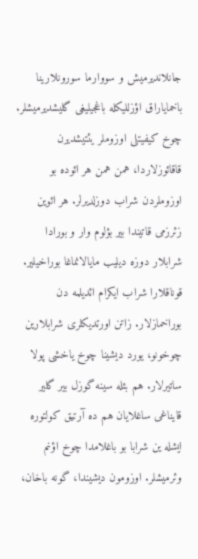جانلاندیرمیش و سووارما سورونلارینا باخمایاراق اؤزللیكله باغجیلیغی گلیشدیرمیشلر. چوخ كیفیتلی اوزوملر یئتیشدیرن قاقائوزلاردا، همن همن هر ائوده بو اوزوملردن شراب دوزلدیرلر. هر ائوین زئرزمی قاتیندا بیر بؤلوم وار و بورادا شرابلار دوزه دیلیب مایالانماغا بوراخیلیر. قوناقلارا شراب ایكرام ائدیلمه دن بوراخمازلار. زاتن اورتدیكلری شرابلارین چوخونو، یورد دیشینا چوخ یاخشی پولا ساتیرلار. هم بئله سینه گوزل بیر گلیر قایناغی ساغلایان هم ده آرتیق كولتوره ایشله ین شرابا بو باغلامدا چوخ اؤنم وئرمیشلر. اوزومون دیشیندا، گونه باخان،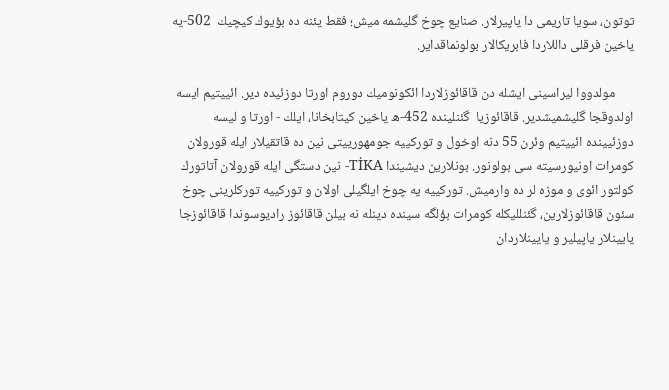توتون، سویا تاریمی دا یاپیرلار. صنایع چوخ گلیشمه میش؛ فقط یئنه ده بؤیوك كیچیك  502-یه یاخین فرقلی داللاردا فابریكالار بولونماقدایر.

      مولدووا لیراسینی ایشله دن قاقائوزلاردا ائكونومیك دوروم اورتا دوزئیده دیر. ائییتیم ایسه اولدوقجا گلیشمیشدیر. قاقائوزیا  گئنلینده 452-ه یاخین كیتابخانا، ایلك - اورتا و لیسه دوزئیینده ائییتیم وئرن 55 دنه اوخول و توركییه جومهورییتی نین ده قاتقیلار ایله قورولان كومرات اونیورسیته سی بولونور. بونلارین دیشیندا TİKA- نین دستگی ایله قورولان آتاتورك كولتور ائوی و موزه لر ده وارمیش. توركییه یه چوخ ایلگیلی اولان و توركییه توركلرینی چوخ سئون قاقائوزلارین، گئنللیكله كومرات بؤلگه سینده دینله نه بیلن قاقائوز رادیوسوندا قاقائوزجا یایینلار یاپیلیر و یایینلاردان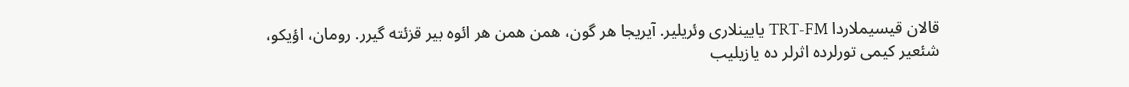قالان قیسیملاردا TRT-FM یایینلاری وئریلیر. آیریجا هر گون، همن همن هر ائوه بیر قزئته گیرر. رومان، اؤیكو، شئعیر كیمی تورلرده اثرلر ده یازیلیب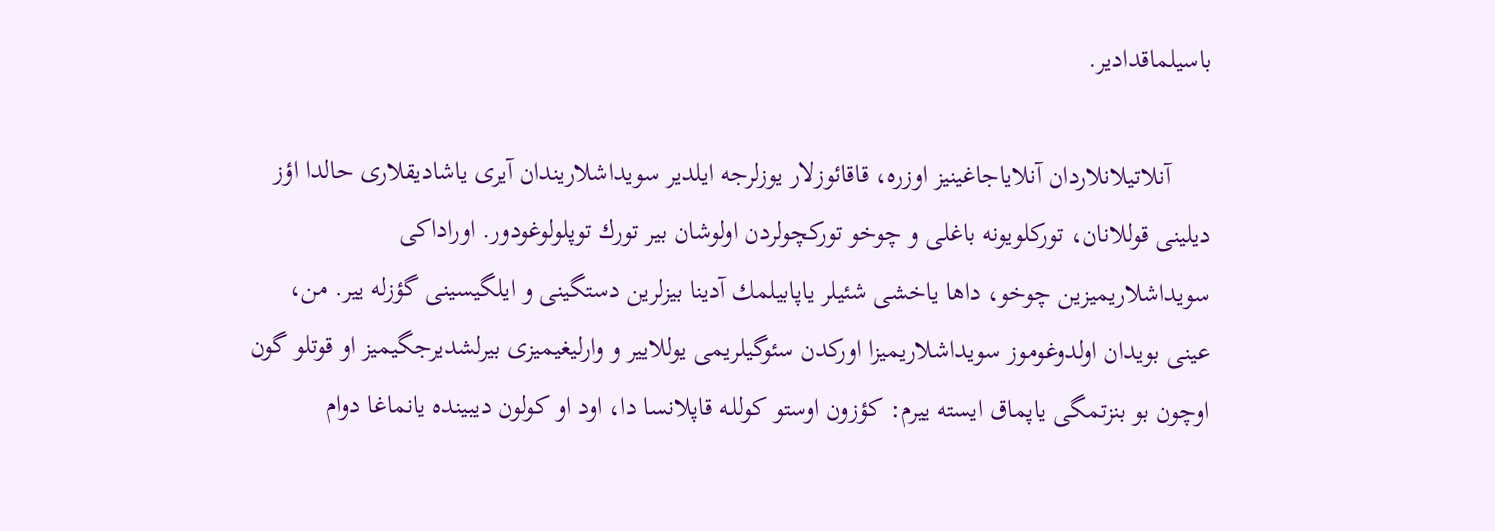باسیلماقدادیر.

      آنلاتیلانلاردان آنلایاجاغینیز اوزره، قاقائوزلار یوزلرجه ایلدیر سویداشلاریندان آیری یاشادیقلاری حالدا اؤز دیلینی قوللانان، توركلویونه باغلی و چوخو توركچولردن اولوشان بیر تورك توپلولوغودور. اوراداكی سویداشلاریمیزین چوخو، داها یاخشی شئیلر یاپابیلمك آدینا بیزلرین دستگینی و ایلگیسینی گؤزله ییر. من، عینی بویدان اولدوغوموز سویداشلاریمیزا اوركدن سئوگیلریمی یوللاییر و وارلیغیمیزی بیرلشدیرجگیمیز او قوتلو گون اوچون بو بنزتمگی یاپماق ایسته ییرم: كؤزون اوستو كوللـه قاپلانسا دا، اود او كولون دیبینده یانماغا دوام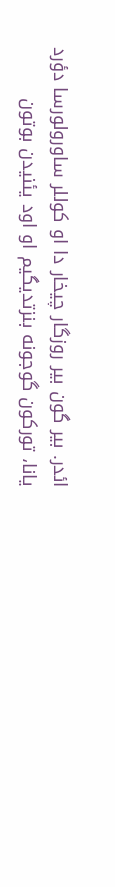ائدر. بیر گون بیر روزگار چیخار دا او كوللر ساورولورسا دؤرد یانا، توركون گوجونه بنزتدیگیم او اود یئنیدن بوتون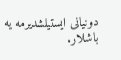دونیانی ایستیلشدیرمه یه باشلار.